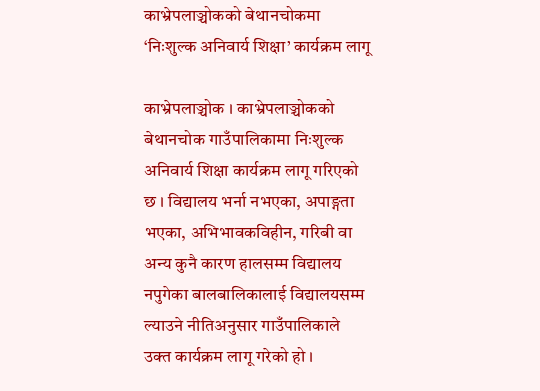काभ्रेपलाञ्चोकको बेथानचोकमा ‘निःशुल्क अनिवार्य शिक्षा’ कार्यक्रम लागू

काभ्रेपलाञ्चोक । काभ्रेपलाञ्चोकको बेथानचोक गाउँपालिकामा निःशुल्क अनिवार्य शिक्षा कार्यक्रम लागू गरिएको छ । विद्यालय भर्ना नभएका, अपाङ्गता भएका, अभिभावकविहीन, गरिबी वा अन्य कुनै कारण हालसम्म विद्यालय नपुगेका बालबालिकालाई विद्यालयसम्म ल्याउने नीतिअनुसार गाउँपालिकाले उक्त कार्यक्रम लागू गरेको हो ।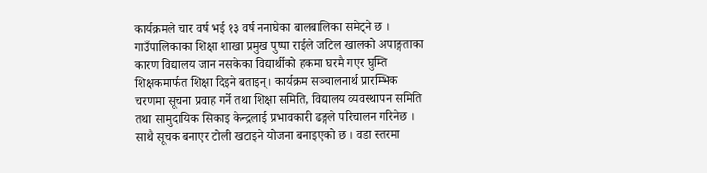कार्यक्रमले चार वर्ष भई १३ वर्ष ननाघेका बालबालिका समेट्ने छ । गाउँपालिकाका शिक्षा शाखा प्रमुख पुष्पा राईले जटिल खालको अपाङ्गताका कारण विद्यालय जान नसकेका विद्यार्थीको हकमा घरमै गएर घुम्ति शिक्षकमार्फत शिक्षा दिइने बताइन्। कार्यक्रम सञ्चालनार्थ प्रारम्भिक चरणमा सूचना प्रवाह गर्ने तथा शिक्षा समिति, विद्यालय व्यवस्थापन समिति तथा सामुदायिक सिकाइ केन्द्रलाई प्रभावकारी ढङ्गले परिचालन गरिनेछ । साथै सूचक बनाएर टोली खटाइने योजना बनाइएको छ । वडा स्तरमा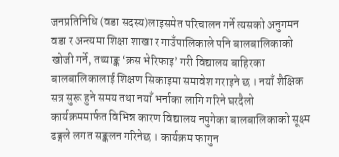जनप्रतिनिधि (वडा सदस्य)लाइसमेत परिचालन गर्ने त्यसको अनुगमन वडा र अन्त्यमा शिक्षा शाखा र गाउँपालिकाले पनि बालबालिकाको खोजी गर्ने, तथ्याङ्क ‘क्रस भेरिफाइ’ गरी विद्यालय बाहिरका बालबालिकालाई शिक्षण सिकाइमा समावेश गराइने छ । नयाँ शैक्षिक सत्र सुरू हुने समय तथा नयाँ भर्नाका लागि गरिने घरदैलो कार्यक्रममार्फत विभिन्न कारण विद्यालय नपुगेका बालबालिकाको सूक्ष्म ढङ्गले लगत सङ्कलन गरिनेछ । कार्यक्रम फागुन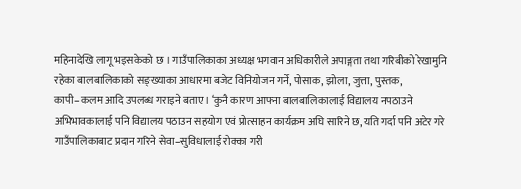महिनादेखि लागू भइसकेको छ । गाउँपालिकाका अध्यक्ष भगवान अधिकारीले अपाङ्गता तथा गरिबीको रेखामुनि रहेका बालबालिकाको सङ्ख्याका आधारमा बजेट विनियोजन गर्ने, पोसाक, झोला, जुत्ता, पुस्तक, कापी–कलम आदि उपलब्ध गराइने बताए। ‘कुनै कारण आफ्ना बालबालिकालाई विद्यालय नपठाउने अभिभावकालाई पनि विद्यालय पठाउन सहयोग एवं प्रोत्साहन कार्यक्रम अघि सारिने छ, यति गर्दा पनि अटेर गरे गाउँपालिकाबाट प्रदान गरिने सेवा–सुविधालाई रोक्का गरी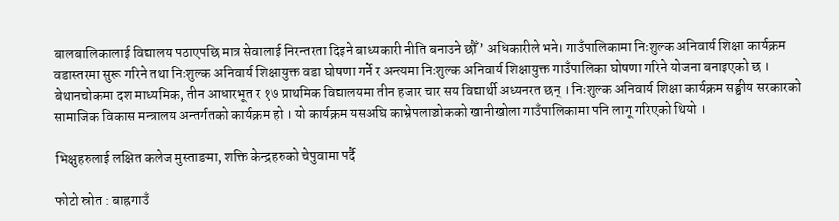बालबालिकालाई विद्यालय पठाएपछि मात्र सेवालाई निरन्तरता दिइने बाध्यकारी नीति बनाउने छौँ’ अधिकारीले भने। गाउँपालिकामा निःशुल्क अनिवार्य शिक्षा कार्यक्रम वडास्तरमा सुरू गरिने तथा निःशुल्क अनिवार्य शिक्षायुक्त वडा घोषणा गर्ने र अन्त्यमा निःशुल्क अनिवार्य शिक्षायुक्त गाउँपालिका घोषणा गरिने योजना बनाइएको छ । बेथानचोकमा दश माध्यमिक, तीन आधारभूत र १७ प्राथमिक विद्यालयमा तीन हजार चार सय विद्यार्थी अध्यनरत छन् । निःशुल्क अनिवार्य शिक्षा कार्यक्रम सङ्घीय सरकारको सामाजिक विकास मन्त्रालय अन्तर्गतको कार्यक्रम हो । यो कार्यक्रम यसअघि काभ्रेपलाञ्चोकको खानीखोला गाउँपालिकामा पनि लागू गरिएको थियो ।

भिक्षुहरुलाई लक्षित कलेज मुस्ताङमा, शक्ति केन्द्रहरुको चेपुवामा पर्दै

फोटो स्रोत : बाह्रगाउँ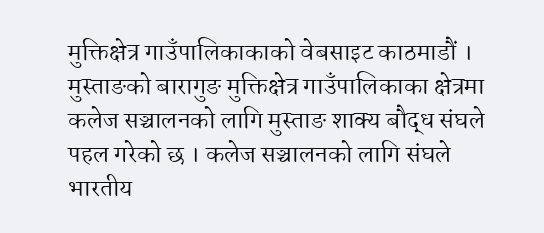मुक्तिक्षेत्र गाउँपालिकाकाको वेबसाइट काठमाडौं । मुस्ताङको बारागुङ मुक्तिक्षेत्र गाउँपालिकाका क्षेत्रमा कलेज सञ्चालनको लागि मुस्ताङ शाक्य बौद्ध संघले पहल गरेको छ । कलेज सञ्चालनको लागि संघले भारतीय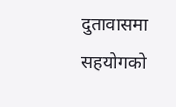दुतावासमा सहयोगको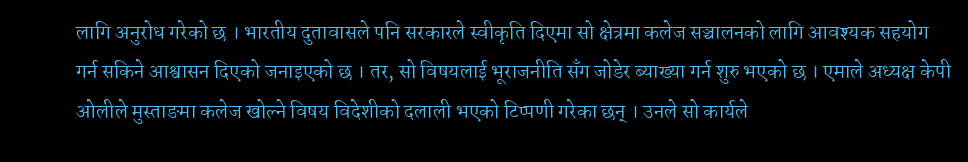लागि अनुरोध गरेको छ । भारतीय दुतावासले पनि सरकारले स्वीकृति दिएमा सो क्षेत्रमा कलेज सञ्चालनको लागि आवश्यक सहयोग गर्न सकिने आश्वासन दिएको जनाइएको छ । तर, सो विषयलाई भूराजनीति सँग जोडेर ब्याख्या गर्न शुरु भएको छ । एमाले अध्यक्ष केपी ओलीले मुस्ताङमा कलेज खोल्ने विषय विदेशीको दलाली भएको टिप्पणी गरेका छन् । उनले सो कार्यले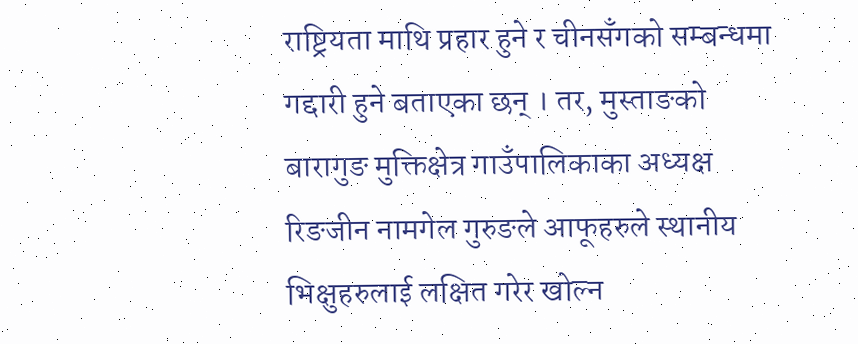राष्ट्रियता माथि प्रहार हुने र चीनसँगको सम्बन्धमा गद्दारी हुने बताएका छन् । तर, मुस्ताङको बारागुङ मुक्तिक्षेत्र गाउँपालिकाका अध्यक्ष रिङजीन नामगेल गुरुङले आफूहरुले स्थानीय भिक्षुहरुलाई लक्षित गरेर खोल्न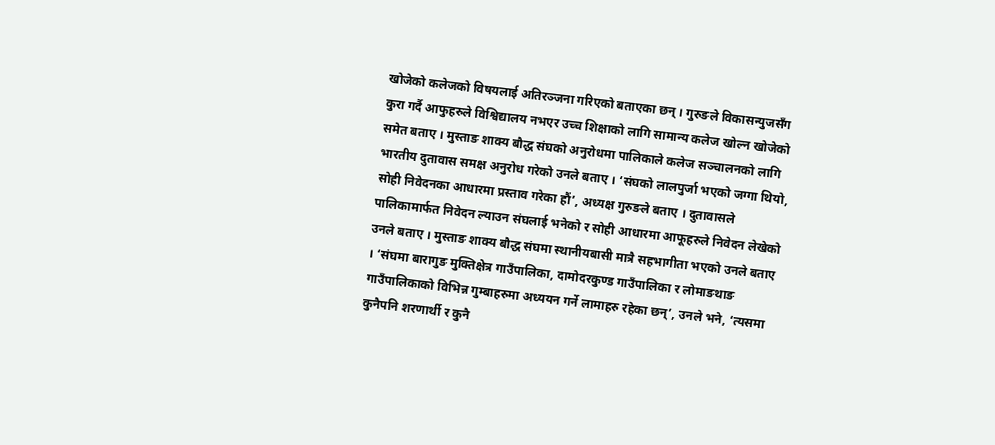खोजेको कलेजको विषयलाई अतिरञ्जना गरिएको बताएका छन् । गुरुङले विकासन्युजसँग कुरा गर्दै आफुहरुले विश्विद्यालय नभएर उच्च शिक्षाको लागि सामान्य कलेज खोल्न खोजेको समेत बताए । मुस्ताङ शाक्य बौद्ध संघको अनुरोधमा पालिकाले कलेज सञ्चालनको लागि भारतीय दुतावास समक्ष अनुरोध गरेको उनले बताए । ‘संघको लालपुर्जा भएको जग्गा थियो, सोही निवेदनका आधारमा प्रस्ताव गरेका हौं’, अध्यक्ष गुरुङले बताए । दुतावासले पालिकामार्फत निवेदन ल्याउन संघलाई भनेको र सोही आधारमा आफूहरुले निवेदन लेखेको उनले बताए । मुस्ताङ शाक्य बौद्ध संघमा स्थानीयबासी मात्रै सहभागीता भएको उनले बताए । ‘संघमा बारागुङ मुक्तिक्षेत्र गाउँपालिका, दामोदरकुण्ड गाउँपालिका र लोमाङथाङ गाउँपालिकाको विभिन्न गुम्बाहरुमा अध्ययन गर्ने लामाहरु रहेका छन्’, उनले भने, ‘त्यसमा कुनैपनि शरणार्थी र कुनै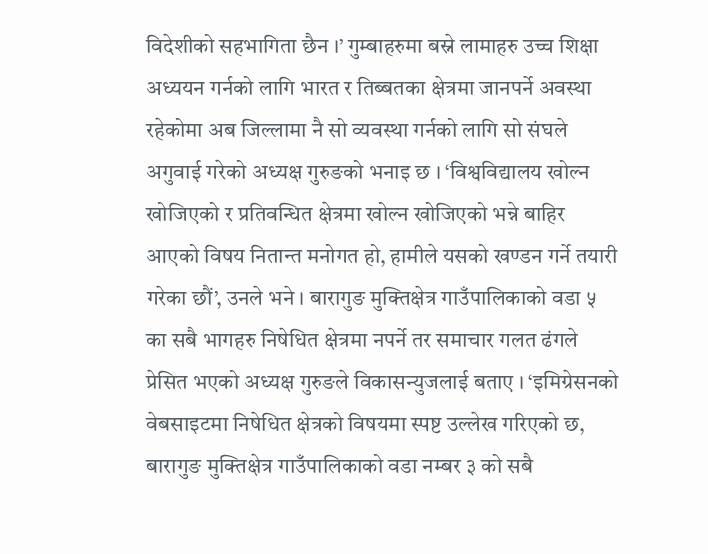विदेशीको सहभागिता छैन ।’ गुम्बाहरुमा बस्ने लामाहरु उच्च शिक्षा अध्ययन गर्नको लागि भारत र तिब्बतका क्षेत्रमा जानपर्ने अवस्था रहेकोमा अब जिल्लामा नै सो व्यवस्था गर्नको लागि सो संघले अगुवाई गरेको अध्यक्ष गुरुङको भनाइ छ । ‘विश्वविद्यालय खोल्न खोजिएको र प्रतिवन्धित क्षेत्रमा खोल्न खोजिएको भन्ने बाहिर आएको विषय नितान्त मनोगत हो, हामीले यसको खण्डन गर्ने तयारी गरेका छौं’, उनले भने । बारागुङ मुक्तिक्षेत्र गाउँपालिकाको वडा ५ का सबै भागहरु निषेधित क्षेत्रमा नपर्ने तर समाचार गलत ढंगले प्रेसित भएको अध्यक्ष गुरुङले विकासन्युजलाई बताए । ‘इमिग्रेसनको वेबसाइटमा निषेधित क्षेत्रको विषयमा स्पष्ट उल्लेख गरिएको छ, बारागुङ मुक्तिक्षेत्र गाउँपालिकाको वडा नम्बर ३ को सबै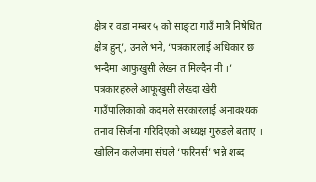क्षेत्र र वडा नम्बर ५ को साङ्टा गाउँ मात्रै निषेधित क्षेत्र हुन्’, उनले भने, ‘पत्रकारलाई अधिकार छ भन्दैमा आफुखुसी लेख्न त मिल्दैन नी ।’ पत्रकारहरुले आफूखुसी लेख्दा खेरी गाउँपालिकाको कदमले सरकारलाई अनावश्यक तनाव सिर्जना गरिदिएको अध्यक्ष गुरुङले बताए । खोलिन कलेजमा संघले ‘फरिनर्स’ भन्ने शब्द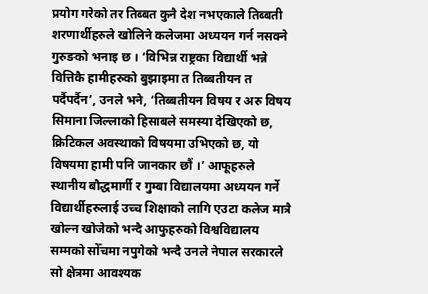प्रयोग गरेको तर तिब्बत कुनै देश नभएकाले तिब्बती शरणार्थीहरुले खोलिने कलेजमा अध्ययन गर्न नसक्ने गुरुङको भनाइ छ । ‘विभिन्न राष्ट्रका विद्यार्थी भन्ने वित्तिकै हामीहरुको बुझाइमा त तिब्बतीयन त पर्दैपर्दैन’, उनले भने, ‘तिब्बतीयन विषय र अरु विषय सिमाना जिल्लाको हिसाबले समस्या देखिएको छ, क्रिटिकल अवस्थाको विषयमा उभिएको छ, यो विषयमा हामी पनि जानकार छौं ।’ आफूहरुले स्थानीय बौद्धमार्गी र गुम्बा विद्यालयमा अध्ययन गर्ने विद्यार्थीहरुलाई उच्च शिक्षाको लागि एउटा कलेज मात्रै खोल्न खोजेको भन्दै आफुहरुको विश्वविद्यालय सम्मको सोँचमा नपुगेको भन्दै उनले नेपाल सरकारले सो क्षेत्रमा आवश्यक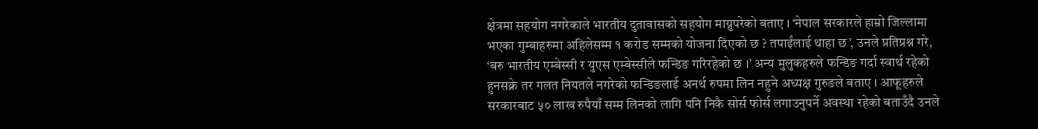क्षेत्रमा सहयोग नगरेकाले भारतीय दुतावासको सहयोग माग्नुपरेको बताए । ‘नेपाल सरकारले हाम्रो जिल्लामा भएका गुम्बाहरुमा अहिलेसम्म १ करोड सम्मको योजना दिएको छ ? तपाईंलाई थाहा छ’, उनले प्रतिप्रश्न गरे, ‘बरु भारतीय एम्बेस्सी र युएस एम्बेस्सीले फन्डिङ गरिरहेको छ ।’ अन्य मुलुकहरुले फन्डिङ गर्दा स्वार्थ रहेको हुनसक्ने तर गलत नियतले नगरेको फन्डिङलाई अनर्थ रुपमा लिन नहुने अध्यक्ष गुरुङले बताए । आफूहरुले सरकारबाट ५० लाख रुपैयाँ सम्म लिनको लागि पनि निकै सोर्स फोर्स लगाउनुपर्ने अवस्था रहेको बताउँदै उनले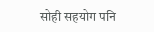सोही सहयोग पनि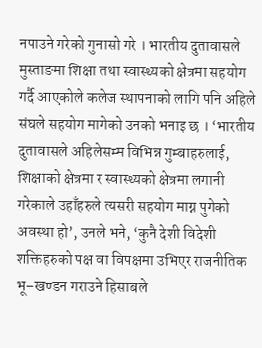नपाउने गरेको गुनासो गरे । भारतीय दुतावासले मुस्ताङमा शिक्षा तथा स्वास्थ्यको क्षेत्रमा सहयोग गर्दै आएकोले कलेज स्थापनाको लागि पनि अहिले संघले सहयोग मागेको उनको भनाइ छ । ‘भारतीय दुतावासले अहिलेसम्म विभिन्न गुम्बाहरुलाई, शिक्षाको क्षेत्रमा र स्वास्थ्यको क्षेत्रमा लगानी गरेकाले उहाँहरुले त्यसरी सहयोग माग्न पुगेको अवस्था हो’, उनले भने, ‘कुनै देशी विदेशी शक्तिहरुको पक्ष वा विपक्षमा उभिएर राजनीतिक भू–खण्डन गराउने हिसाबले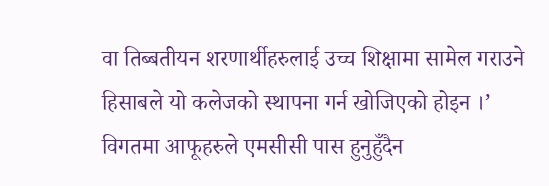वा तिब्बतीयन शरणार्थीहरुलाई उच्च शिक्षामा सामेल गराउने हिसाबले यो कलेजको स्थापना गर्न खोजिएको होइन ।’ विगतमा आफूहरुले एमसीसी पास हुनुहुँदैन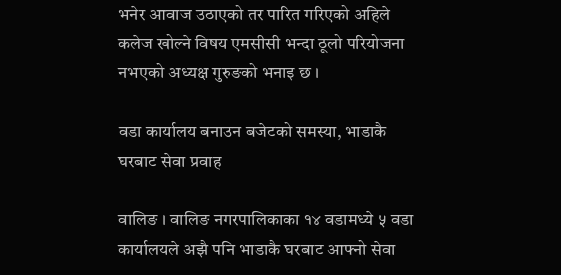भनेर आवाज उठाएको तर पारित गरिएको अहिले कलेज खोल्ने विषय एमसीसी भन्दा ठूलो परियोजना नभएको अध्यक्ष गुरुङको भनाइ छ ।

वडा कार्यालय बनाउन बजेटको समस्या, भाडाकै घरबाट सेवा प्रवाह

वालिङ । वालिङ नगरपालिकाका १४ वडामध्ये ५ वडा कार्यालयले अझै पनि भाडाकै घरबाट आफ्नो सेवा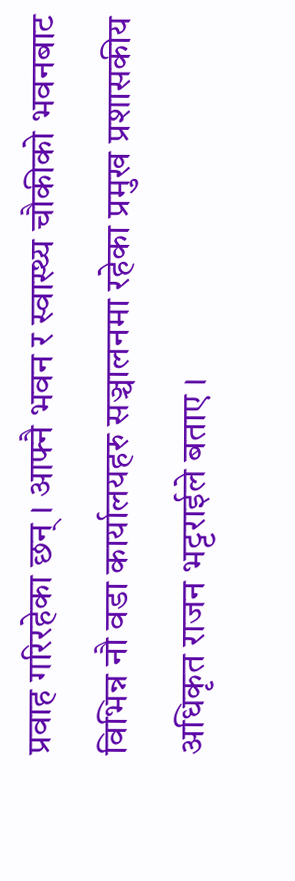प्रवाह गरिरहेका छन् । आफ्नै भवन र स्वास्थ्य चौकीको भवनबाट विभिन्न नौ वडा कार्यालयहरु सञ्चालनमा रहेका प्रमुख प्रशासकीय अधिकृत राजन भट्टराईले बताए ।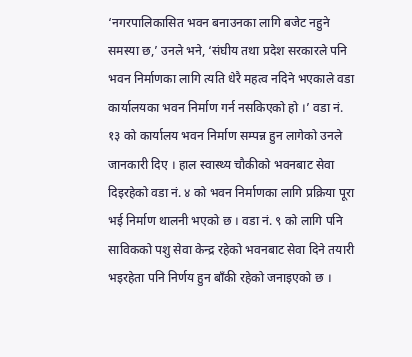‘नगरपालिकासित भवन बनाउनका लागि बजेट नहुने समस्या छ,’ उनले भने, ‘संघीय तथा प्रदेश सरकारले पनि भवन निर्माणका लागि त्यति धेरै महत्व नदिने भएकाले वडा कार्यालयका भवन निर्माण गर्न नसकिएको हो ।’ वडा नं. १३ को कार्यालय भवन निर्माण सम्पन्न हुन लागेको उनले जानकारी दिए । हाल स्वास्थ्य चौकीको भवनबाट सेवा दिइरहेको वडा नं. ४ को भवन निर्माणका लागि प्रक्रिया पूरा भई निर्माण थालनी भएको छ । वडा नं. ९ को लागि पनि साविकको पशु सेवा केन्द्र रहेको भवनबाट सेवा दिने तयारी भइरहेता पनि निर्णय हुन बाँकी रहेको जनाइएको छ ।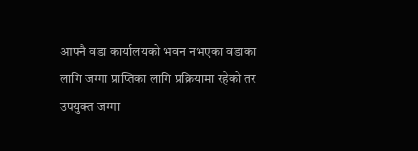आफ्नै वडा कार्यालयको भवन नभएका वडाका लागि जग्गा प्राप्तिका लागि प्रक्रियामा रहेको तर उपयुक्त जग्गा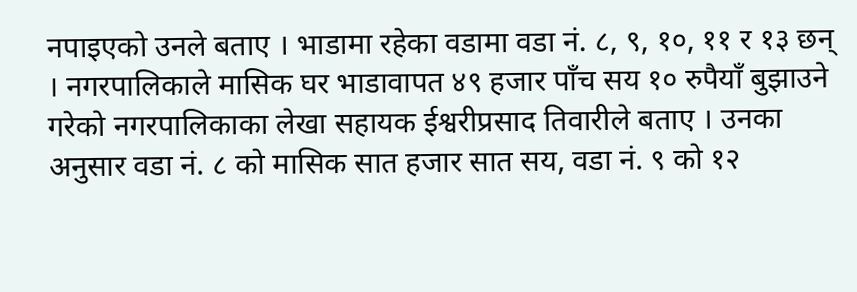नपाइएको उनले बताए । भाडामा रहेका वडामा वडा नं. ८, ९, १०, ११ र १३ छन् । नगरपालिकाले मासिक घर भाडावापत ४९ हजार पाँच सय १० रुपैयाँ बुझाउने गरेको नगरपालिकाका लेखा सहायक ईश्वरीप्रसाद तिवारीले बताए । उनका अनुसार वडा नं. ८ को मासिक सात हजार सात सय, वडा नं. ९ को १२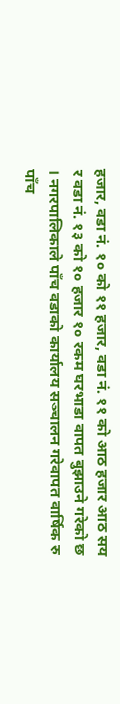हजार, वडा नं. १० को ११ हजार, वडा नं. ११ को आठ हजार आठ सय र वडा नं. १३ को १० हजार १० रकम घरभाडा वापत बुझाउने गरेको छ । नगरपालिकाले पाँच वडाको कार्यालय सञ्चालन गरेवापत वार्षिक रु पाँच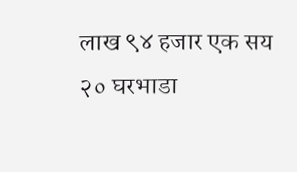लाख ९४ हजार एक सय २० घरभाडा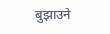बुझाउने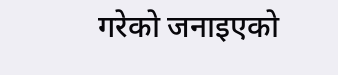गरेको जनाइएको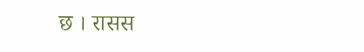छ । रासस